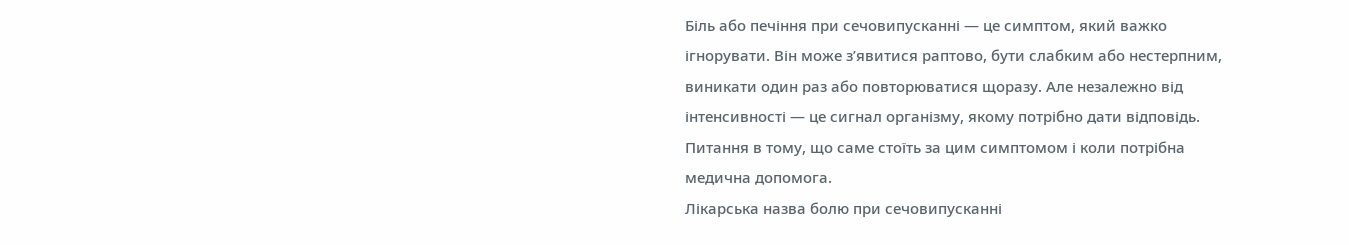Біль або печіння при сечовипусканні — це симптом, який важко ігнорувати. Він може з’явитися раптово, бути слабким або нестерпним, виникати один раз або повторюватися щоразу. Але незалежно від інтенсивності — це сигнал організму, якому потрібно дати відповідь. Питання в тому, що саме стоїть за цим симптомом і коли потрібна медична допомога.
Лікарська назва болю при сечовипусканні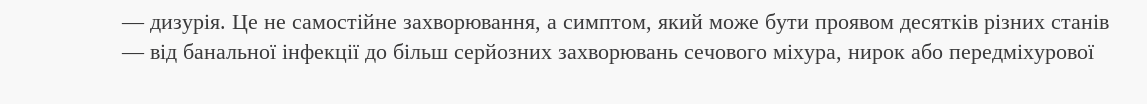— дизурія. Це не самостійне захворювання, а симптом, який може бути проявом десятків різних станів — від банальної інфекції до більш серйозних захворювань сечового міхура, нирок або передміхурової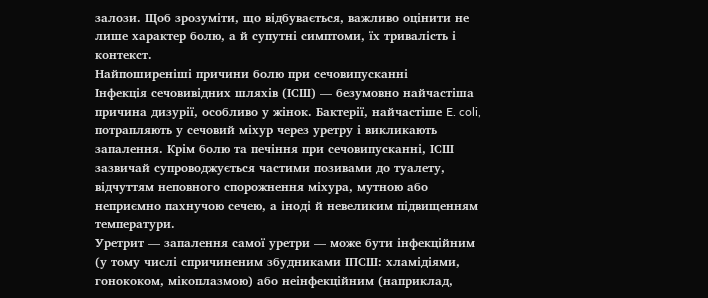залози. Щоб зрозуміти, що відбувається, важливо оцінити не лише характер болю, а й супутні симптоми, їх тривалість і контекст.
Найпоширеніші причини болю при сечовипусканні
Інфекція сечовивідних шляхів (ІСШ) — безумовно найчастіша причина дизурії, особливо у жінок. Бактерії, найчастіше E. coli, потрапляють у сечовий міхур через уретру і викликають запалення. Крім болю та печіння при сечовипусканні, ІСШ зазвичай супроводжується частими позивами до туалету, відчуттям неповного спорожнення міхура, мутною або неприємно пахнучою сечею, а іноді й невеликим підвищенням температури.
Уретрит — запалення самої уретри — може бути інфекційним (у тому числі спричиненим збудниками ІПСШ: хламідіями, гонококом, мікоплазмою) або неінфекційним (наприклад,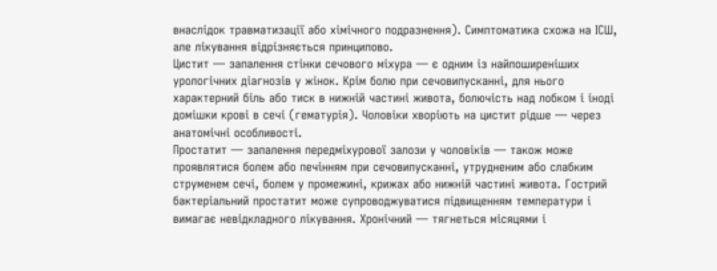внаслідок травматизації або хімічного подразнення). Симптоматика схожа на ІСШ, але лікування відрізняється принципово.
Цистит — запалення стінки сечового міхура — є одним із найпоширеніших урологічних діагнозів у жінок. Крім болю при сечовипусканні, для нього характерний біль або тиск в нижній частині живота, болючість над лобком і іноді домішки крові в сечі (гематурія). Чоловіки хворіють на цистит рідше — через анатомічні особливості.
Простатит — запалення передміхурової залози у чоловіків — також може проявлятися болем або печінням при сечовипусканні, утрудненим або слабким струменем сечі, болем у промежині, крижах або нижній частині живота. Гострий бактеріальний простатит може супроводжуватися підвищенням температури і вимагає невідкладного лікування. Хронічний — тягнеться місяцями і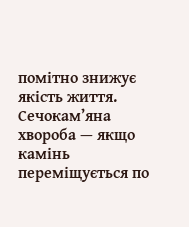помітно знижує якість життя.
Сечокам’яна хвороба — якщо камінь переміщується по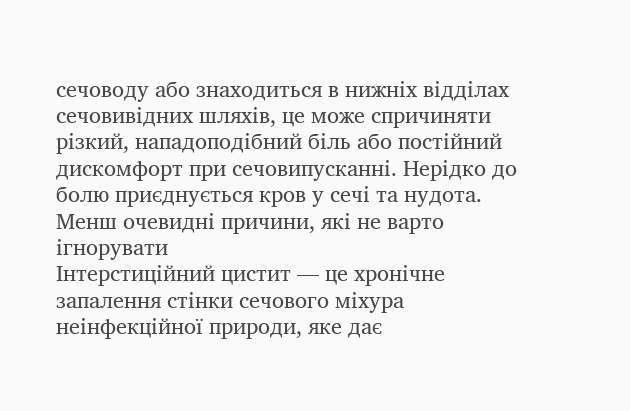сечоводу або знаходиться в нижніх відділах сечовивідних шляхів, це може спричиняти різкий, нападоподібний біль або постійний дискомфорт при сечовипусканні. Нерідко до болю приєднується кров у сечі та нудота.
Менш очевидні причини, які не варто ігнорувати
Інтерстиційний цистит — це хронічне запалення стінки сечового міхура неінфекційної природи, яке дає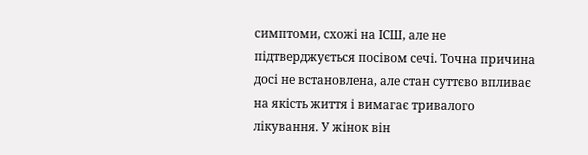симптоми, схожі на ІСШ, але не підтверджується посівом сечі. Точна причина досі не встановлена, але стан суттєво впливає на якість життя і вимагає тривалого лікування. У жінок він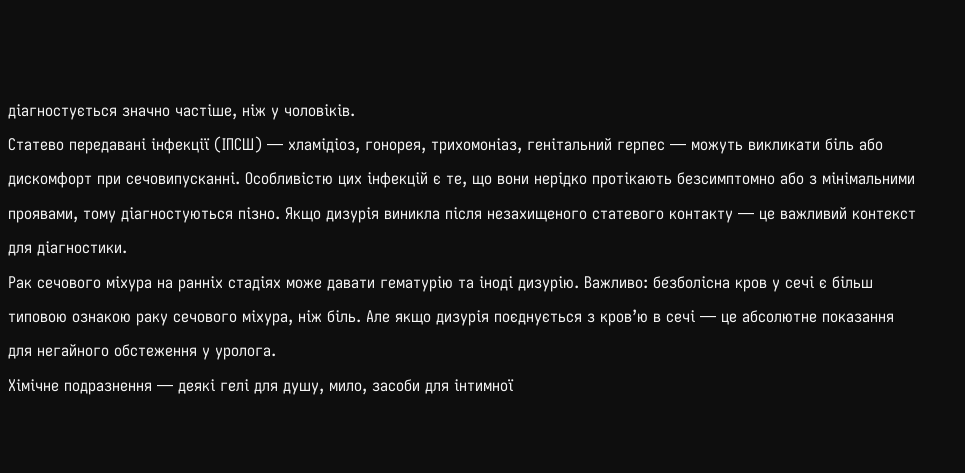діагностується значно частіше, ніж у чоловіків.
Статево передавані інфекції (ІПСШ) — хламідіоз, гонорея, трихомоніаз, генітальний герпес — можуть викликати біль або дискомфорт при сечовипусканні. Особливістю цих інфекцій є те, що вони нерідко протікають безсимптомно або з мінімальними проявами, тому діагностуються пізно. Якщо дизурія виникла після незахищеного статевого контакту — це важливий контекст для діагностики.
Рак сечового міхура на ранніх стадіях може давати гематурію та іноді дизурію. Важливо: безболісна кров у сечі є більш типовою ознакою раку сечового міхура, ніж біль. Але якщо дизурія поєднується з кров’ю в сечі — це абсолютне показання для негайного обстеження у уролога.
Хімічне подразнення — деякі гелі для душу, мило, засоби для інтимної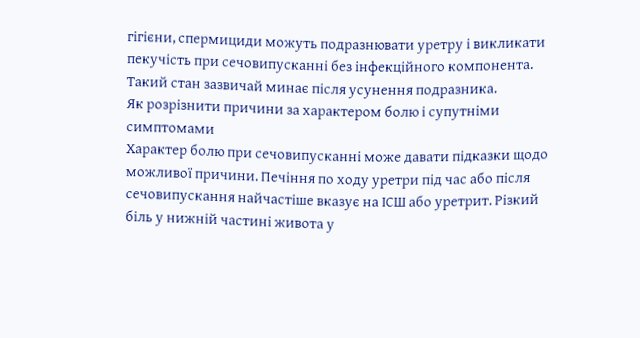гігієни, спермициди можуть подразнювати уретру і викликати пекучість при сечовипусканні без інфекційного компонента. Такий стан зазвичай минає після усунення подразника.
Як розрізнити причини за характером болю і супутніми симптомами
Характер болю при сечовипусканні може давати підказки щодо можливої причини. Печіння по ходу уретри під час або після сечовипускання найчастіше вказує на ІСШ або уретрит. Різкий біль у нижній частині живота у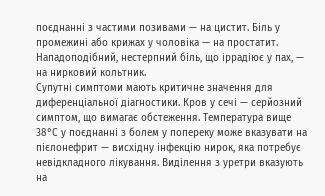поєднанні з частими позивами — на цистит. Біль у промежині або крижах у чоловіка — на простатит. Нападоподібний, нестерпний біль, що іррадіює у пах, — на нирковий кольтник.
Супутні симптоми мають критичне значення для диференціальної діагностики. Кров у сечі — серйозний симптом, що вимагає обстеження. Температура вище 38°C у поєднанні з болем у попереку може вказувати на пієлонефрит — висхідну інфекцію нирок, яка потребує невідкладного лікування. Виділення з уретри вказують на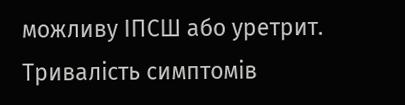можливу ІПСШ або уретрит.
Тривалість симптомів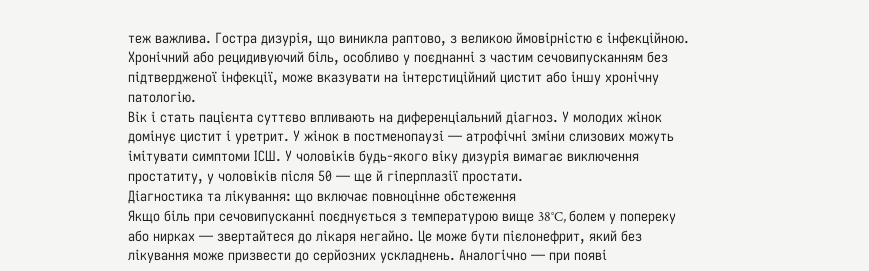теж важлива. Гостра дизурія, що виникла раптово, з великою ймовірністю є інфекційною. Хронічний або рецидивуючий біль, особливо у поєднанні з частим сечовипусканням без підтвердженої інфекції, може вказувати на інтерстиційний цистит або іншу хронічну патологію.
Вік і стать пацієнта суттєво впливають на диференціальний діагноз. У молодих жінок домінує цистит і уретрит. У жінок в постменопаузі — атрофічні зміни слизових можуть імітувати симптоми ІСШ. У чоловіків будь-якого віку дизурія вимагає виключення простатиту, у чоловіків після 50 — ще й гіперплазії простати.
Діагностика та лікування: що включає повноцінне обстеження
Якщо біль при сечовипусканні поєднується з температурою вище 38°C, болем у попереку або нирках — звертайтеся до лікаря негайно. Це може бути пієлонефрит, який без лікування може призвести до серйозних ускладнень. Аналогічно — при появі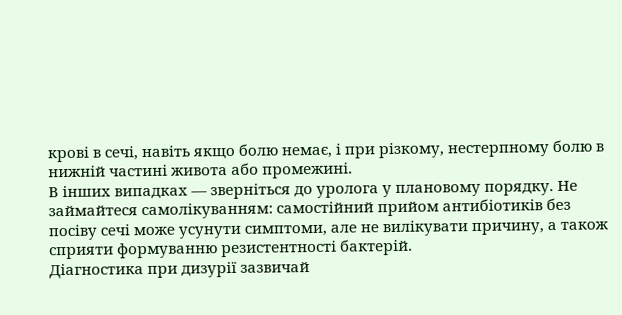крові в сечі, навіть якщо болю немає, і при різкому, нестерпному болю в нижній частині живота або промежині.
В інших випадках — зверніться до уролога у плановому порядку. Не займайтеся самолікуванням: самостійний прийом антибіотиків без посіву сечі може усунути симптоми, але не вилікувати причину, а також сприяти формуванню резистентності бактерій.
Діагностика при дизурії зазвичай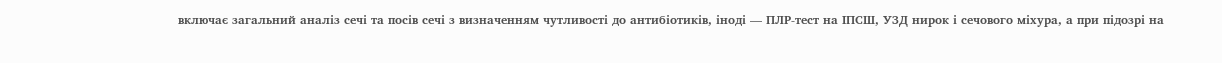включає загальний аналіз сечі та посів сечі з визначенням чутливості до антибіотиків, іноді — ПЛР-тест на ІПСШ, УЗД нирок і сечового міхура, а при підозрі на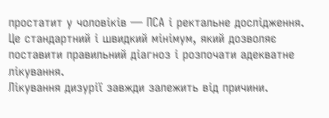простатит у чоловіків — ПСА і ректальне дослідження. Це стандартний і швидкий мінімум, який дозволяє поставити правильний діагноз і розпочати адекватне лікування.
Лікування дизурії завжди залежить від причини.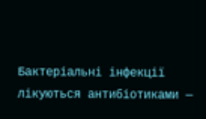Бактеріальні інфекції лікуються антибіотиками —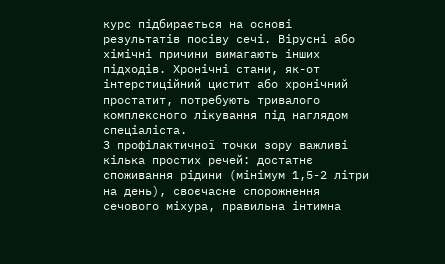курс підбирається на основі результатів посіву сечі. Вірусні або хімічні причини вимагають інших підходів. Хронічні стани, як-от інтерстиційний цистит або хронічний простатит, потребують тривалого комплексного лікування під наглядом спеціаліста.
З профілактичної точки зору важливі кілька простих речей: достатнє споживання рідини (мінімум 1,5-2 літри на день), своєчасне спорожнення сечового міхура, правильна інтимна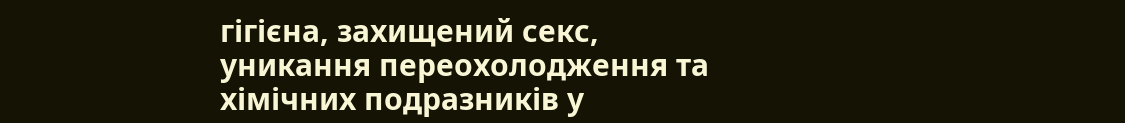гігієна, захищений секс, уникання переохолодження та хімічних подразників у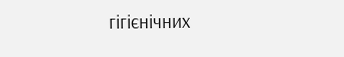гігієнічних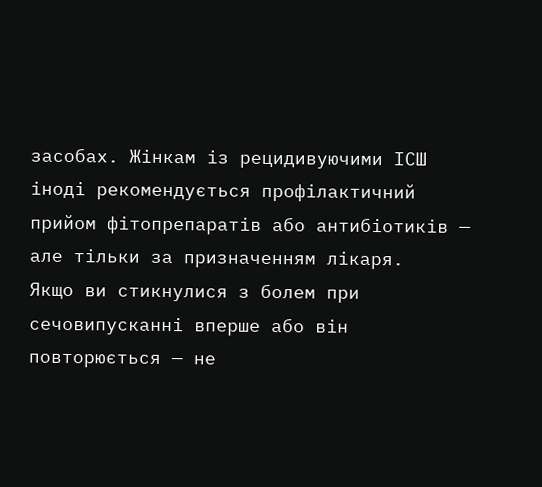засобах. Жінкам із рецидивуючими ІСШ іноді рекомендується профілактичний прийом фітопрепаратів або антибіотиків — але тільки за призначенням лікаря.
Якщо ви стикнулися з болем при сечовипусканні вперше або він повторюється — не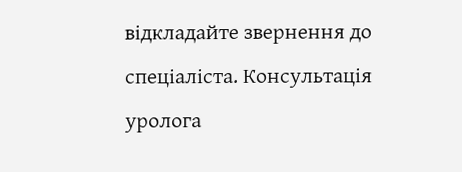відкладайте звернення до спеціаліста. Консультація уролога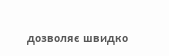дозволяє швидко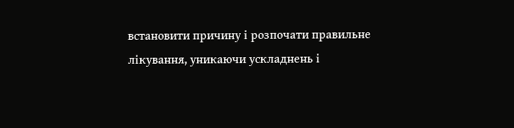встановити причину і розпочати правильне лікування, уникаючи ускладнень і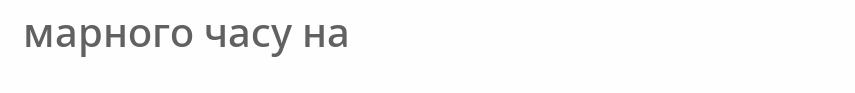марного часу на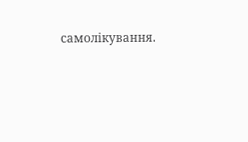самолікування.